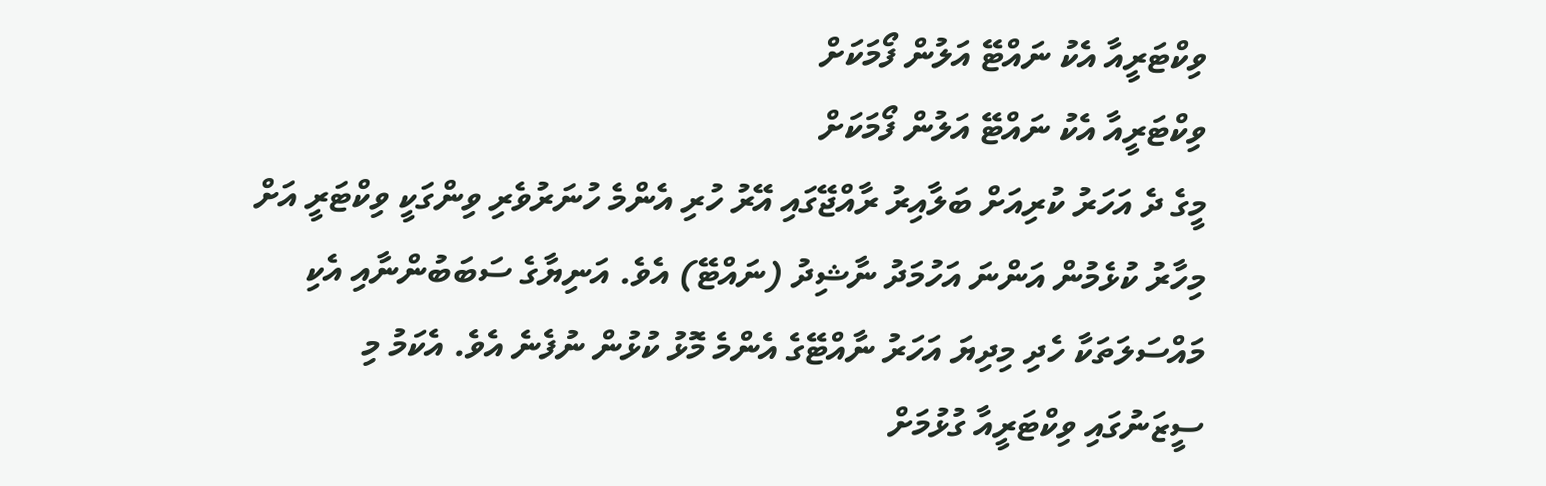ވިކްޓަރީއާ އެކު ނައްޓޭ އަލުން ފޯމަކަށް
ވިކްޓަރީއާ އެކު ނައްޓޭ އަލުން ފޯމަކަށް
މީގެ ދެ އަހަރު ކުރިއަށް ބަލާއިރު ރާއްޖޭގައި އޭރު ހުރި އެންމެ ހުނަރުވެރި ވިންގަކީ ވިކްޓަރީ އަށް މިހާރު ކުޅެމުން އަންނަ އަހުމަދު ނާޝިދު (ނައްޓޭ) އެވެ. އަނިޔާގެ ސަބަބުންނާއި އެކި މައްސަލަތަކާ ހެދި މިދިޔަ އަހަރު ނާއްޓޭގެ އެންމެ މޮޅު ކުޅުން ނުފެނެ އެވެ. އެކަމު މި ސީޒަނުގައި ވިކްޓަރީއާ ގުޅުމަށް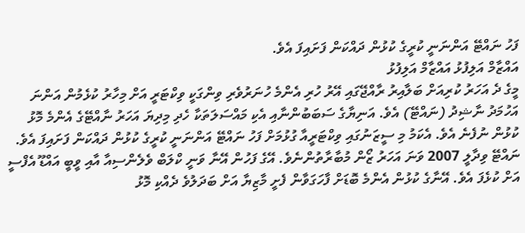ފަހު ނައްޓޭ އަންނަނީ ކުރީގެ ކުޅުން ދައްކަން ފަށައިފަ އެވެ.
އައްޒާމް އަލިފުޅު އައްޒާމް އަލިފުޅު
މީގެ ދެ އަހަރު ކުރިއަށް ބަލާއިރު ރާއްޖޭގައި އޭރު ހުރި އެންމެ ހުނަރުވެރި ވިންގަކީ ވިކްޓަރީ އަށް މިހާރު ކުޅެމުން އަންނަ އަހުމަދު ނާޝިދު (ނައްޓޭ) އެވެ. އަނިޔާގެ ސަބަބުންނާއި އެކި މައްސަލަތަކާ ހެދި މިދިޔަ އަހަރު ނާއްޓޭގެ އެންމެ މޮޅު ކުޅުން ނުފެނެ އެވެ. އެކަމު މި ސީޒަނުގައި ވިކްޓަރީއާ ގުޅުމަށް ފަހު ނައްޓޭ އަންނަނީ ކުރީގެ ކުޅުން ދައްކަން ފަށައިފަ އެވެ.
ނައްޓޭ ވިދާލީ 2007 ވަނަ އަހަރު ޒޯން މުބާރާތުންނެވެ. އޭގެ ފަހުން އޭނާ ވަނީ ކްލަބް ވެލެންސިއާ އާއި ވީބީ އައްޑޫ އެފްސީ އަށް ކުޅެފަ އެވެ. އޭނާގެ ކުޅުން އެންމެ ބޮޑަށް ފާހަގަވާން ފެށީ މާޒިޔާ އަށް ބަދަލުވެ ދެއްކި މޮޅު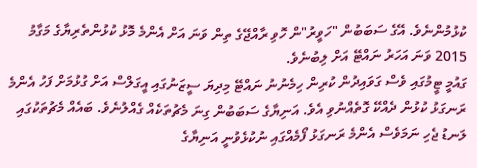ކުޅުމުންނެވެ. އޭގެ ސަބަބުން "ހަވީރު"ން ހޮވި ރާއްޖޭގެ ތިން ވަނަ އަށް އެންމެ މޮޅު ކުޅުންތެރިޔާގެ މަގާމު 2015 ވަނަ އަހަރު ނައްޓޭ އަށް ލިބުނެވެ.
ގައުމީ ޓީމުގައި ވެސް ގަވައިދުން ކުރިން ހިމެނުނު ނައްޓޭ މިދިޔަ ސީޒަނުގައި އީގަލްސް އަށް ގުޅުމަށް ފަހު އެންމެ ރަނގަޅު ކުޅުން ދެއްކޭ ގޮތެއްނުވި އެވެ. އަނިޔާގެ ސަބަބުން ގިނަ މެޗުތަކެއް ގެއްލުނެވެ. ބައެއް މެޗުތަކުގައި ލަނޑު ޖެހި ނަމަވެސް އެންމެ ރަނގަޅު ފޯމެއްގައި ނުކުޅެވުނީ އަނިޔާގެ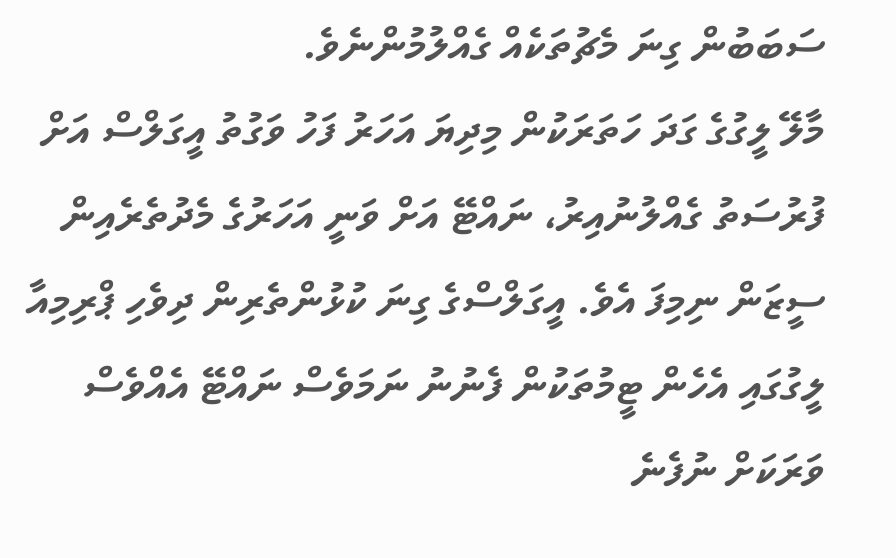ސަބަބުން ގިނަ މެޗުތަކެއް ގެއްލުމުންނެވެ.
މާލޭ ލީގުގެ ގަދަ ހަތަރަކުން މިދިޔަ އަހަރު ފަހު ވަގުތު އީގަލްސް އަށް ފުރުސަތު ގެއްލުނުއިރު، ނައްޓޭ އަށް ވަނީ އަހަރުގެ މެދުތެރެއިން ސީޒަން ނިމިފަ އެވެ. އީގަލްސްގެ ގިނަ ކުޅުންތެރިން ދިވެހި ޕްރިމިއާ ލީގުގައި އެހެން ޓީމުތަކުން ފެނުނު ނަމަވެސް ނައްޓޭ އެއްވެސް ވަރަކަށް ނުފެނެ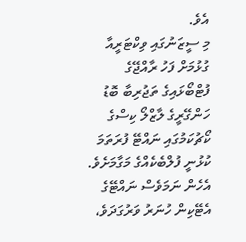އެވެ.
މި ސީޒަނުގައި ވިކްޓަރީއާ ގުޅުމަށް ފަހު ރާއްޖޭގެ ފުޓްބޯޅައިގެ ތަޖުރިބާ ބޮޑު ހަންގޭރީގެ ލާޒްލޯ ކިސްގެ ކޯޗުކަމުގައި ނައްޓޭ ފުރަތަމަ ކުޅުނީ ފުލްބެކެއްގެ މަގާމަށެވެ. އެހެން ނަމަވެސް ނައްޓޭގެ އެޓޭކިން ހުނަރު ވަރުގަދަވެ،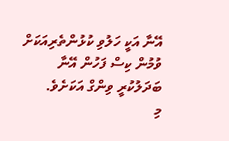އޭނާ އަކީ ހަލުވި ކުޅުންތެރިއަކަށް ވުމުން ކިސް ފަހުން އޭނާ ބަދަލުކުރީ ވިންގް އަކަށެވެ.
މި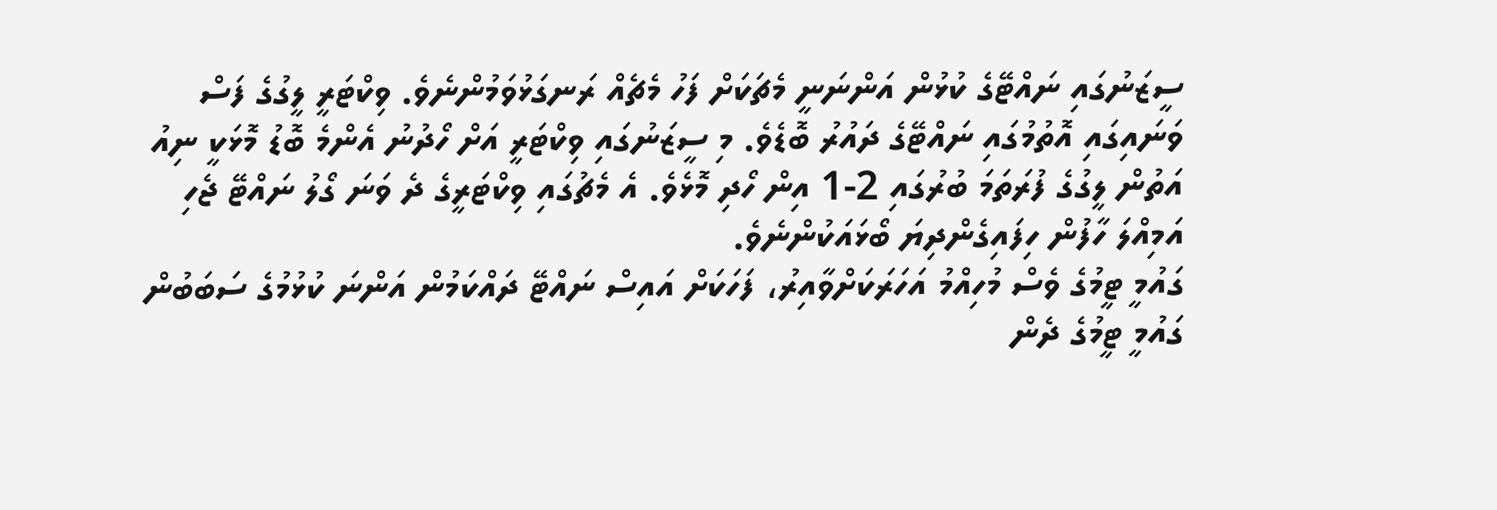ސީޒަނުގައި ނައްޓޭގެ ކުޅުން އަންނަނީ މެޗަކަށް ފަހު މެޗެއް ރަނގަޅުވަމުންނެވެ. ވިކްޓަރީ ލީގުގެ ފަސް ވަނައިގައި އޮތުމުގައި ނައްޓޭގެ ދައުރު ބޮޑެވެ. މި ސީޒަނުގައި ވިކްޓަރީ އަށް ހޯދުނު އެންމެ ބޮޑު މޮޅަކީ ނިއު އަތުން ލީގުގެ ފުރަތަމަ ބުރުގައި 2-1 އިން ހޯދި މޮޅެވެ. އެ މެޗުގައި ވިކްޓަރީގެ ދެ ވަނަ ގޯލު ނައްޓޭ ޖެހި އަމިއްލަ ހާފުން ހިފައިގެންދިޔަ ބޯޅައަކުންނެވެ.
ގައުމީ ޓީމުގެ ވެސް މުހިއްމު އަހަރަކަށްވާއިރު، ފަހަކަށް އައިސް ނައްޓޭ ދައްކަމުން އަންނަ ކުޅުމުގެ ސަބަބުން ގައުމީ ޓީމުގެ ދެން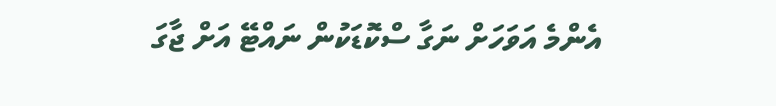އެންމެ އަވަހަށް ނަގާ ސްކޮޑަކުން ނައްޓޭ އަށް ޖާގަ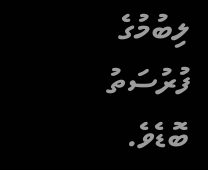ލިބުމުގެ ފުރުސަތު ބޮޑެވެ.